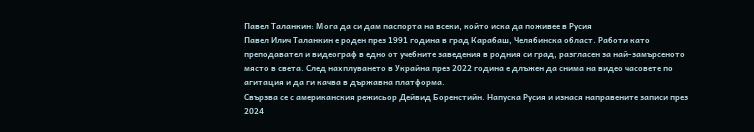Павел Таланкин: Мога да си дам паспорта на всеки, който иска да поживее в Русия
Павел Илич Таланкин е роден през 1991 година в град Карабаш, Челябинска област. Работи като преподавател и видеограф в едно от учебните заведения в родния си град, разгласен за най-замърсеното място в света. След нахплуването в Украйна през 2022 година е длъжен да снима на видео часовете по агитация и да ги качва в държавна платформа.
Свързва се с американския режисьор Дейвид Боренстийн. Напуска Русия и изнася направените записи през 2024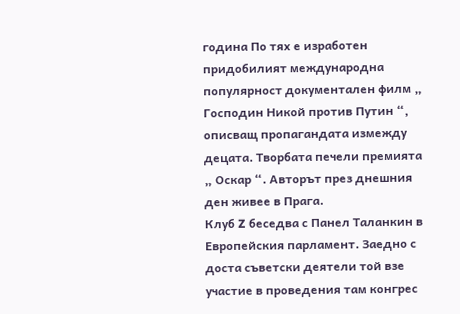година По тях е изработен придобилият международна популярност документален филм „ Господин Никой против Путин “, описващ пропагандата измежду децата. Творбата печели премията „ Оскар “. Авторът през днешния ден живее в Прага.
Клуб Z беседва с Панел Таланкин в Европейския парламент. Заедно с доста съветски деятели той взе участие в проведения там конгрес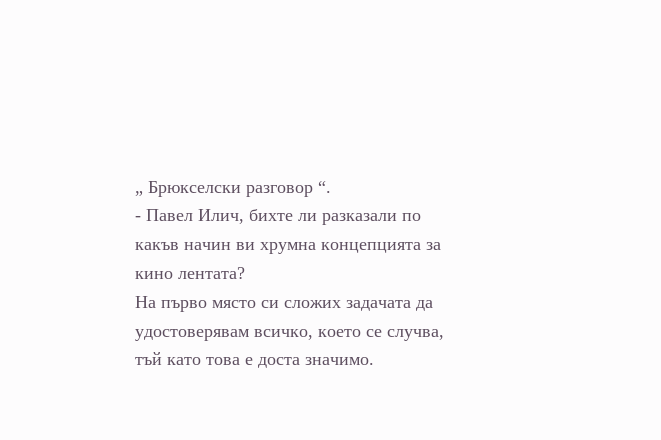„ Брюкселски разговор “.
- Павел Илич, бихте ли разказали по какъв начин ви хрумна концепцията за кино лентата?
На първо място си сложих задачата да удостоверявам всичко, което се случва, тъй като това е доста значимо.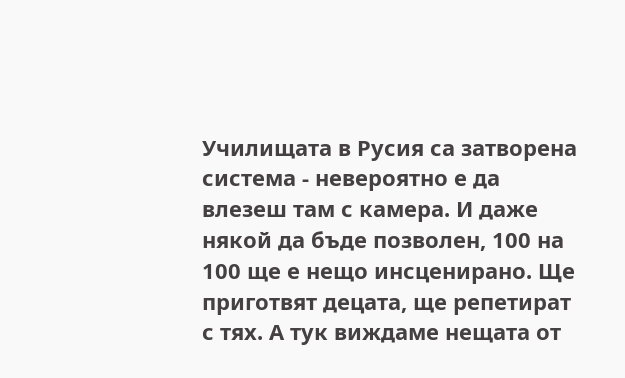Училищата в Русия са затворена система - невероятно е да влезеш там с камера. И даже някой да бъде позволен, 100 на 100 ще е нещо инсценирано. Ще приготвят децата, ще репетират с тях. А тук виждаме нещата от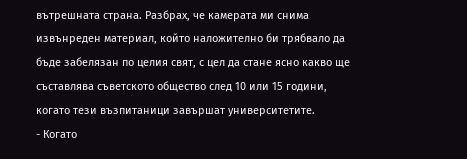вътрешната страна. Разбрах, че камерата ми снима извънреден материал, който наложително би трябвало да бъде забелязан по целия свят, с цел да стане ясно какво ще съставлява съветското общество след 10 или 15 години, когато тези възпитаници завършат университетите.
- Когато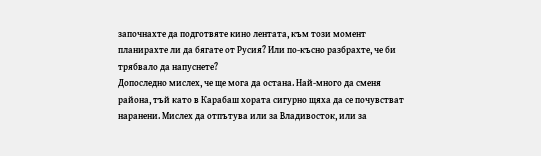започнахте да подготвяте кино лентата, към този момент планирахте ли да бягате от Русия? Или по-късно разбрахте, че би трябвало да напуснете?
Допоследно мислех, че ще мога да остана. Най-много да сменя района, тъй като в Карабаш хората сигурно щяха да се почувстват наранени. Мислех да отпътува или за Владивосток, или за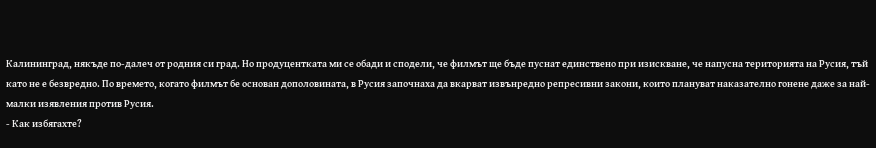Калининград, някъде по-далеч от родния си град. Но продуцентката ми се обади и сподели, че филмът ще бъде пуснат единствено при изискване, че напусна територията на Русия, тъй като не е безвредно. По времето, когато филмът бе основан дополовината, в Русия започнаха да вкарват извънредно репресивни закони, които плануват наказателно гонене даже за най-малки изявления против Русия.
- Как избягахте?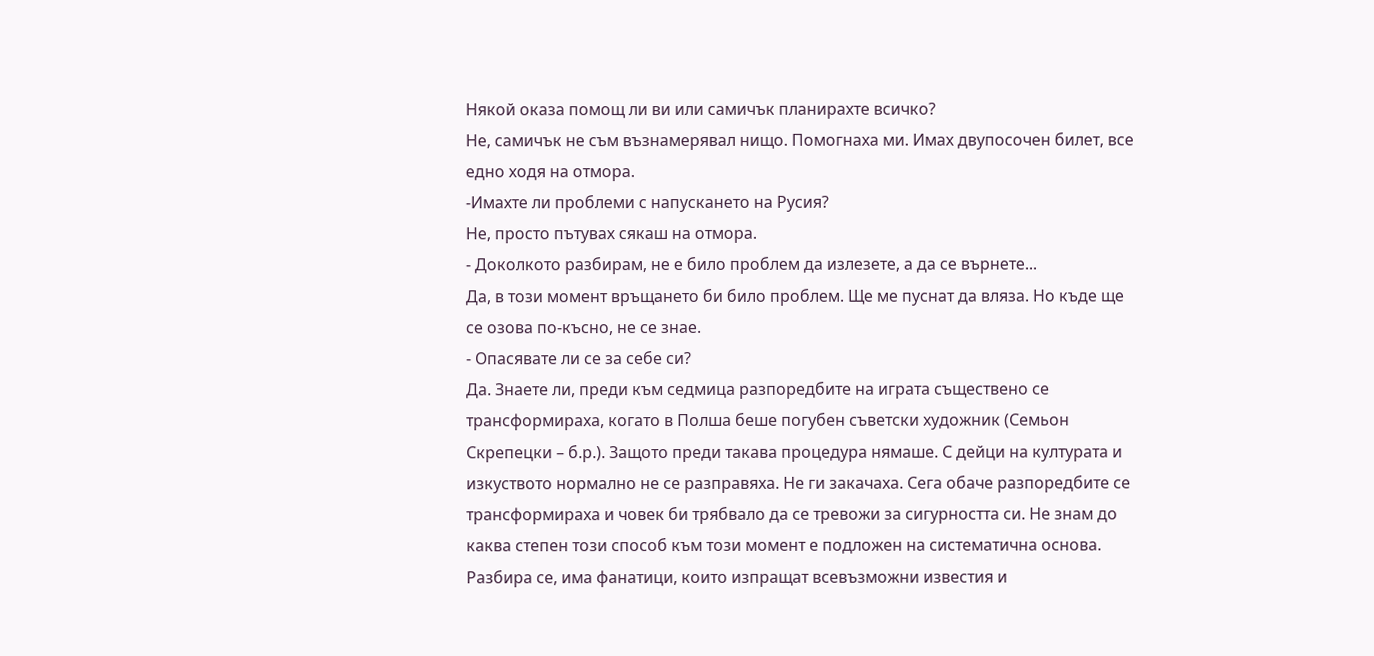Някой оказа помощ ли ви или самичък планирахте всичко?
Не, самичък не съм възнамерявал нищо. Помогнаха ми. Имах двупосочен билет, все едно ходя на отмора.
-Имахте ли проблеми с напускането на Русия?
Не, просто пътувах сякаш на отмора.
- Доколкото разбирам, не е било проблем да излезете, а да се върнете...
Да, в този момент връщането би било проблем. Ще ме пуснат да вляза. Но къде ще се озова по-късно, не се знае.
- Опасявате ли се за себе си?
Да. Знаете ли, преди към седмица разпоредбите на играта съществено се трансформираха, когато в Полша беше погубен съветски художник (Семьон Скрепецки – б.р.). Защото преди такава процедура нямаше. С дейци на културата и изкуството нормално не се разправяха. Не ги закачаха. Сега обаче разпоредбите се трансформираха и човек би трябвало да се тревожи за сигурността си. Не знам до каква степен този способ към този момент е подложен на систематична основа. Разбира се, има фанатици, които изпращат всевъзможни известия и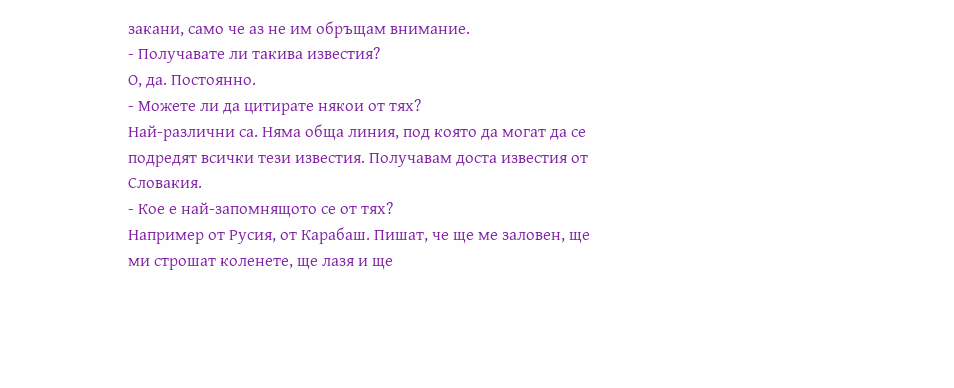закани, само че аз не им обръщам внимание.
- Получавате ли такива известия?
О, да. Постоянно.
- Можете ли да цитирате някои от тях?
Най-различни са. Няма обща линия, под която да могат да се подредят всички тези известия. Получавам доста известия от Словакия.
- Кое е най-запомнящото се от тях?
Например от Русия, от Карабаш. Пишат, че ще ме заловен, ще ми строшат коленете, ще лазя и ще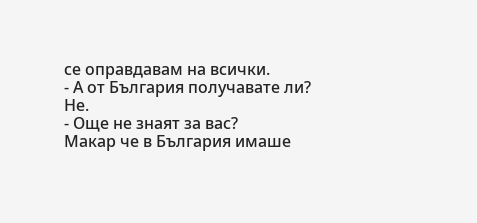се оправдавам на всички.
- А от България получавате ли?
Не.
- Още не знаят за вас?
Макар че в България имаше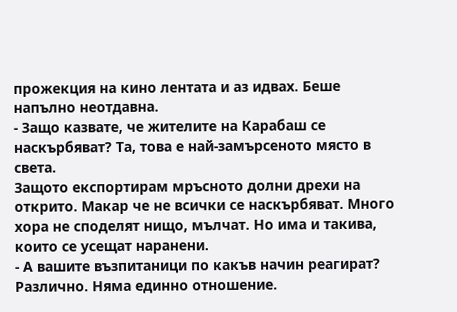прожекция на кино лентата и аз идвах. Беше напълно неотдавна.
- Защо казвате, че жителите на Карабаш се наскърбяват? Та, това е най-замърсеното място в света.
Защото експортирам мръсното долни дрехи на открито. Макар че не всички се наскърбяват. Много хора не споделят нищо, мълчат. Но има и такива, които се усещат наранени.
- А вашите възпитаници по какъв начин реагират?
Различно. Няма единно отношение.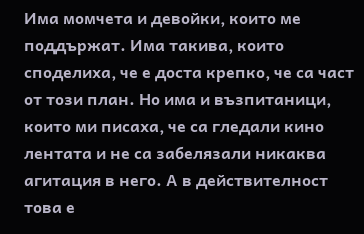Има момчета и девойки, които ме поддържат. Има такива, които споделиха, че е доста крепко, че са част от този план. Но има и възпитаници, които ми писаха, че са гледали кино лентата и не са забелязали никаква агитация в него. А в действителност това е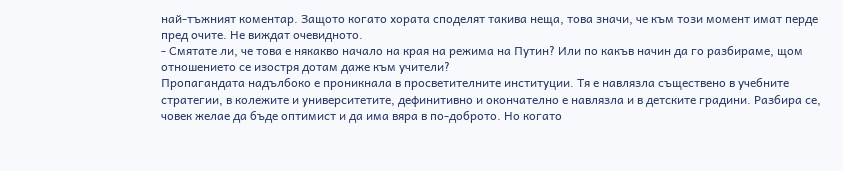най-тъжният коментар. Защото когато хората споделят такива неща, това значи, че към този момент имат перде пред очите. Не виждат очевидното.
- Смятате ли, че това е някакво начало на края на режима на Путин? Или по какъв начин да го разбираме, щом отношението се изостря дотам даже към учители?
Пропагандата надълбоко е проникнала в просветителните институции. Тя е навлязла съществено в учебните стратегии, в колежите и университетите, дефинитивно и окончателно е навлязла и в детските градини. Разбира се, човек желае да бъде оптимист и да има вяра в по-доброто. Но когато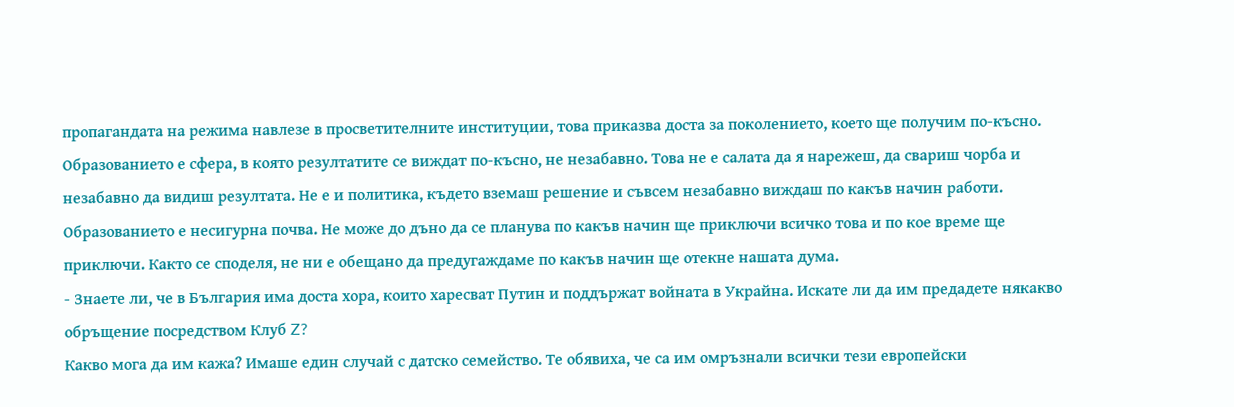пропагандата на режима навлезе в просветителните институции, това приказва доста за поколението, което ще получим по-късно.
Образованието е сфера, в която резултатите се виждат по-късно, не незабавно. Това не е салата да я нарежеш, да свариш чорба и незабавно да видиш резултата. Не е и политика, където вземаш решение и съвсем незабавно виждаш по какъв начин работи. Образованието е несигурна почва. Не може до дъно да се планува по какъв начин ще приключи всичко това и по кое време ще приключи. Както се споделя, не ни е обещано да предугаждаме по какъв начин ще отекне нашата дума.
- Знаете ли, че в България има доста хора, които харесват Путин и поддържат войната в Украйна. Искате ли да им предадете някакво обръщение посредством Клуб Z?
Какво мога да им кажа? Имаше един случай с датско семейство. Те обявиха, че са им омръзнали всички тези европейски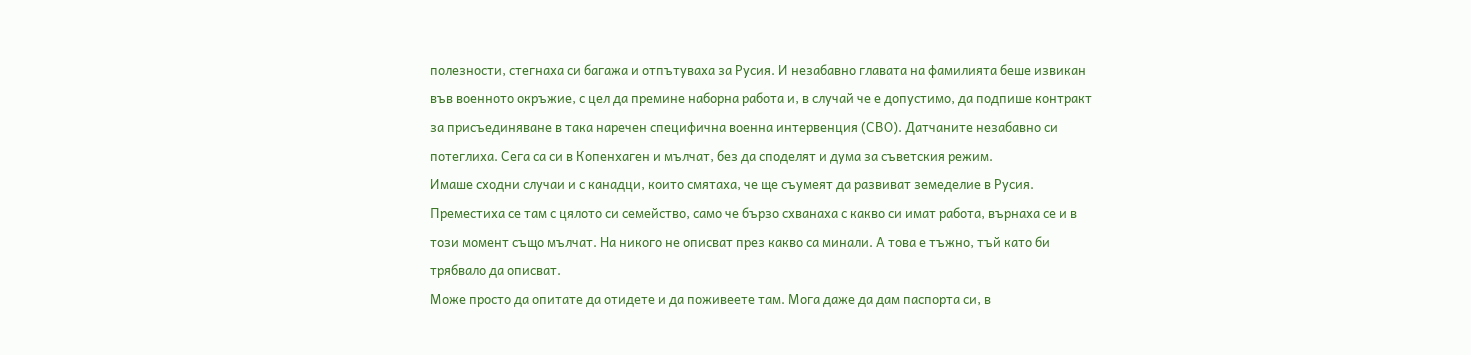полезности, стегнаха си багажа и отпътуваха за Русия. И незабавно главата на фамилията беше извикан във военното окръжие, с цел да премине наборна работа и, в случай че е допустимо, да подпише контракт за присъединяване в така наречен специфична военна интервенция (СВО). Датчаните незабавно си потеглиха. Сега са си в Копенхаген и мълчат, без да споделят и дума за съветския режим.
Имаше сходни случаи и с канадци, които смятаха, че ще съумеят да развиват земеделие в Русия. Преместиха се там с цялото си семейство, само че бързо схванаха с какво си имат работа, върнаха се и в този момент също мълчат. На никого не описват през какво са минали. А това е тъжно, тъй като би трябвало да описват.
Може просто да опитате да отидете и да поживеете там. Мога даже да дам паспорта си, в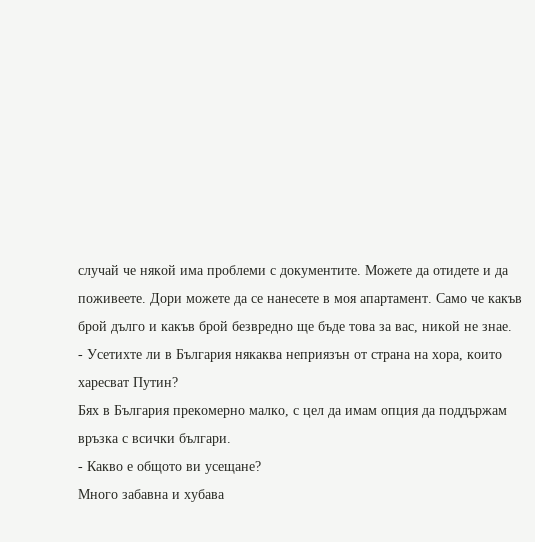случай че някой има проблеми с документите. Можете да отидете и да поживеете. Дори можете да се нанесете в моя апартамент. Само че какъв брой дълго и какъв брой безвредно ще бъде това за вас, никой не знае.
- Усетихте ли в България някаква неприязън от страна на хора, които харесват Путин?
Бях в България прекомерно малко, с цел да имам опция да поддържам връзка с всички българи.
- Какво е общото ви усещане?
Много забавна и хубава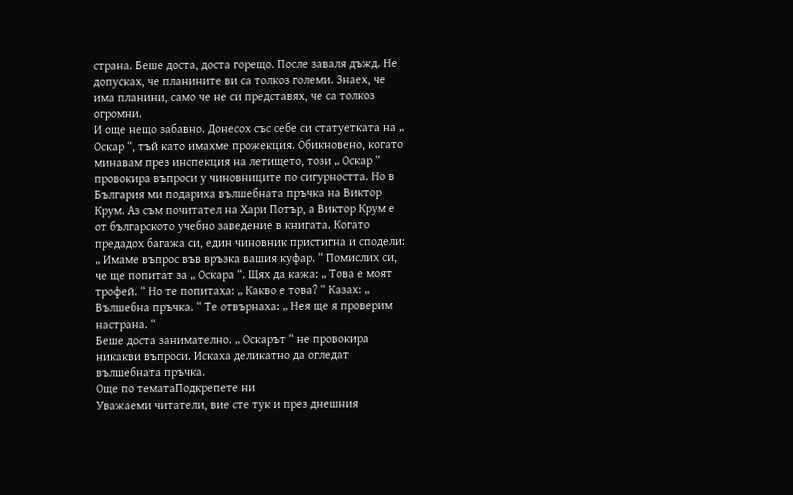страна. Беше доста, доста горещо. После заваля дъжд. Не допусках, че планините ви са толкоз големи. Знаех, че има планини, само че не си представях, че са толкоз огромни.
И още нещо забавно. Донесох със себе си статуетката на „ Оскар “, тъй като имахме прожекция. Обикновено, когато минавам през инспекция на летището, този „ Оскар “ провокира въпроси у чиновниците по сигурността. Но в България ми подариха вълшебната пръчка на Виктор Крум. Аз съм почитател на Хари Потър, а Виктор Крум е от българското учебно заведение в книгата. Когато предадох багажа си, един чиновник пристигна и сподели: „ Имаме въпрос във връзка вашия куфар. “ Помислих си, че ще попитат за „ Оскара “. Щях да кажа: „ Това е моят трофей. “ Но те попитаха: „ Какво е това? “ Казах: „ Вълшебна пръчка. “ Те отвърнаха: „ Нея ще я проверим настрана. “
Беше доста занимателно. „ Оскарът “ не провокира никакви въпроси. Искаха деликатно да огледат вълшебната пръчка.
Още по тематаПодкрепете ни
Уважаеми читатели, вие сте тук и през днешния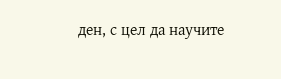ден, с цел да научите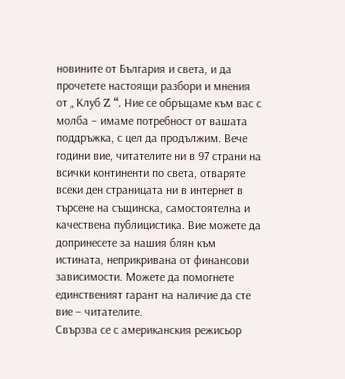новините от България и света, и да прочетете настоящи разбори и мнения от „ Клуб Z “. Ние се обръщаме към вас с молба – имаме потребност от вашата поддръжка, с цел да продължим. Вече години вие, читателите ни в 97 страни на всички континенти по света, отваряте всеки ден страницата ни в интернет в търсене на същинска, самостоятелна и качествена публицистика. Вие можете да допринесете за нашия блян към истината, неприкривана от финансови зависимости. Можете да помогнете единственият гарант на наличие да сте вие – читателите.
Свързва се с американския режисьор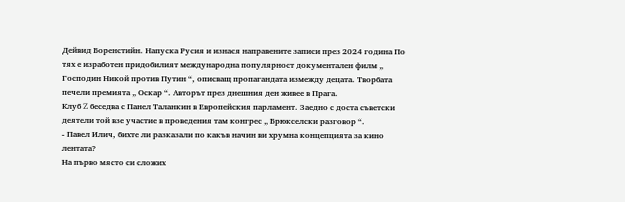Дейвид Боренстийн. Напуска Русия и изнася направените записи през 2024 година По тях е изработен придобилият международна популярност документален филм „ Господин Никой против Путин “, описващ пропагандата измежду децата. Творбата печели премията „ Оскар “. Авторът през днешния ден живее в Прага.
Клуб Z беседва с Панел Таланкин в Европейския парламент. Заедно с доста съветски деятели той взе участие в проведения там конгрес „ Брюкселски разговор “.
- Павел Илич, бихте ли разказали по какъв начин ви хрумна концепцията за кино лентата?
На първо място си сложих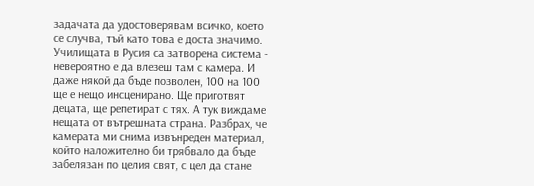задачата да удостоверявам всичко, което се случва, тъй като това е доста значимо. Училищата в Русия са затворена система - невероятно е да влезеш там с камера. И даже някой да бъде позволен, 100 на 100 ще е нещо инсценирано. Ще приготвят децата, ще репетират с тях. А тук виждаме нещата от вътрешната страна. Разбрах, че камерата ми снима извънреден материал, който наложително би трябвало да бъде забелязан по целия свят, с цел да стане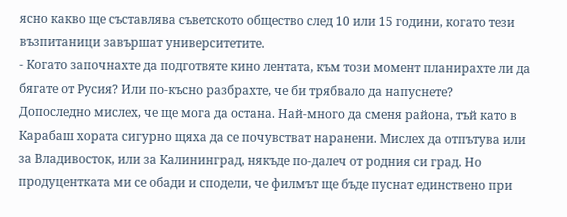ясно какво ще съставлява съветското общество след 10 или 15 години, когато тези възпитаници завършат университетите.
- Когато започнахте да подготвяте кино лентата, към този момент планирахте ли да бягате от Русия? Или по-късно разбрахте, че би трябвало да напуснете?
Допоследно мислех, че ще мога да остана. Най-много да сменя района, тъй като в Карабаш хората сигурно щяха да се почувстват наранени. Мислех да отпътува или за Владивосток, или за Калининград, някъде по-далеч от родния си град. Но продуцентката ми се обади и сподели, че филмът ще бъде пуснат единствено при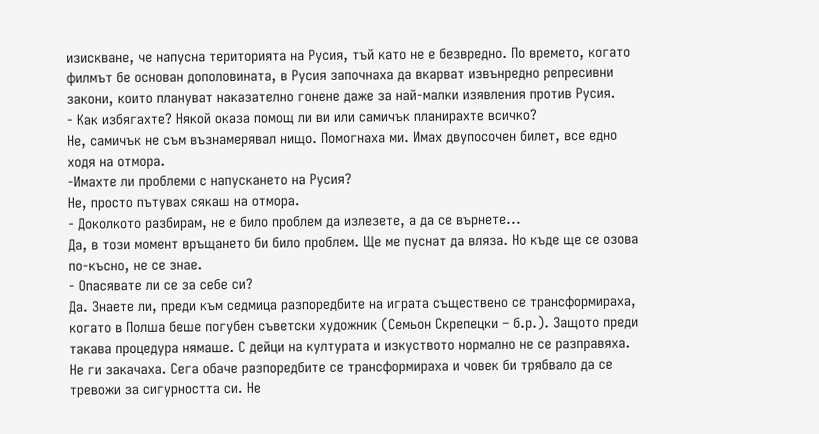изискване, че напусна територията на Русия, тъй като не е безвредно. По времето, когато филмът бе основан дополовината, в Русия започнаха да вкарват извънредно репресивни закони, които плануват наказателно гонене даже за най-малки изявления против Русия.
- Как избягахте? Някой оказа помощ ли ви или самичък планирахте всичко?
Не, самичък не съм възнамерявал нищо. Помогнаха ми. Имах двупосочен билет, все едно ходя на отмора.
-Имахте ли проблеми с напускането на Русия?
Не, просто пътувах сякаш на отмора.
- Доколкото разбирам, не е било проблем да излезете, а да се върнете...
Да, в този момент връщането би било проблем. Ще ме пуснат да вляза. Но къде ще се озова по-късно, не се знае.
- Опасявате ли се за себе си?
Да. Знаете ли, преди към седмица разпоредбите на играта съществено се трансформираха, когато в Полша беше погубен съветски художник (Семьон Скрепецки – б.р.). Защото преди такава процедура нямаше. С дейци на културата и изкуството нормално не се разправяха. Не ги закачаха. Сега обаче разпоредбите се трансформираха и човек би трябвало да се тревожи за сигурността си. Не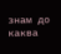знам до каква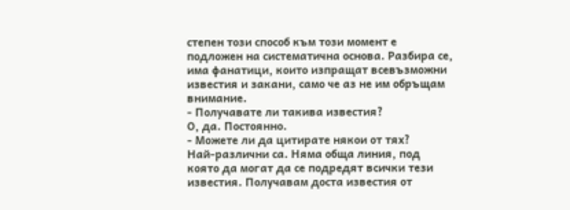степен този способ към този момент е подложен на систематична основа. Разбира се, има фанатици, които изпращат всевъзможни известия и закани, само че аз не им обръщам внимание.
- Получавате ли такива известия?
О, да. Постоянно.
- Можете ли да цитирате някои от тях?
Най-различни са. Няма обща линия, под която да могат да се подредят всички тези известия. Получавам доста известия от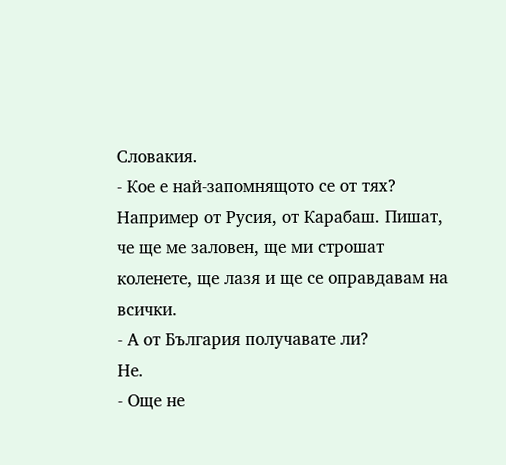Словакия.
- Кое е най-запомнящото се от тях?
Например от Русия, от Карабаш. Пишат, че ще ме заловен, ще ми строшат коленете, ще лазя и ще се оправдавам на всички.
- А от България получавате ли?
Не.
- Още не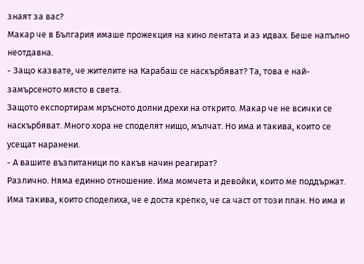знаят за вас?
Макар че в България имаше прожекция на кино лентата и аз идвах. Беше напълно неотдавна.
- Защо казвате, че жителите на Карабаш се наскърбяват? Та, това е най-замърсеното място в света.
Защото експортирам мръсното долни дрехи на открито. Макар че не всички се наскърбяват. Много хора не споделят нищо, мълчат. Но има и такива, които се усещат наранени.
- А вашите възпитаници по какъв начин реагират?
Различно. Няма единно отношение. Има момчета и девойки, които ме поддържат. Има такива, които споделиха, че е доста крепко, че са част от този план. Но има и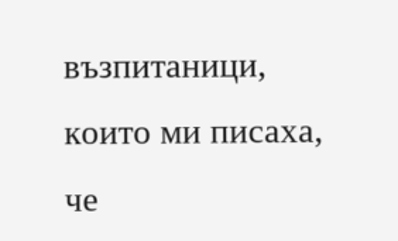възпитаници, които ми писаха, че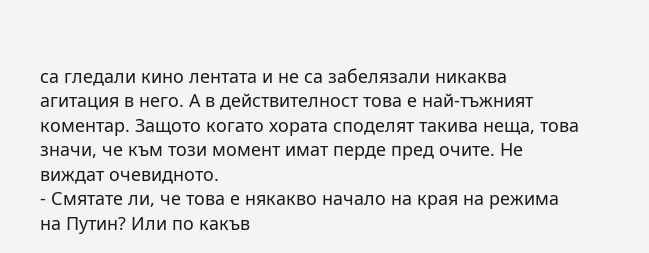са гледали кино лентата и не са забелязали никаква агитация в него. А в действителност това е най-тъжният коментар. Защото когато хората споделят такива неща, това значи, че към този момент имат перде пред очите. Не виждат очевидното.
- Смятате ли, че това е някакво начало на края на режима на Путин? Или по какъв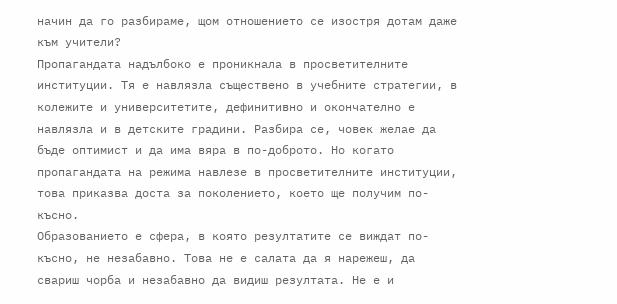начин да го разбираме, щом отношението се изостря дотам даже към учители?
Пропагандата надълбоко е проникнала в просветителните институции. Тя е навлязла съществено в учебните стратегии, в колежите и университетите, дефинитивно и окончателно е навлязла и в детските градини. Разбира се, човек желае да бъде оптимист и да има вяра в по-доброто. Но когато пропагандата на режима навлезе в просветителните институции, това приказва доста за поколението, което ще получим по-късно.
Образованието е сфера, в която резултатите се виждат по-късно, не незабавно. Това не е салата да я нарежеш, да свариш чорба и незабавно да видиш резултата. Не е и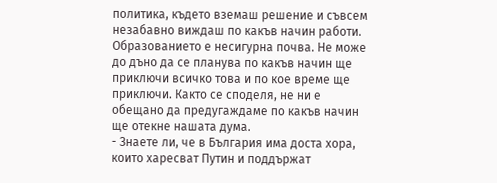политика, където вземаш решение и съвсем незабавно виждаш по какъв начин работи. Образованието е несигурна почва. Не може до дъно да се планува по какъв начин ще приключи всичко това и по кое време ще приключи. Както се споделя, не ни е обещано да предугаждаме по какъв начин ще отекне нашата дума.
- Знаете ли, че в България има доста хора, които харесват Путин и поддържат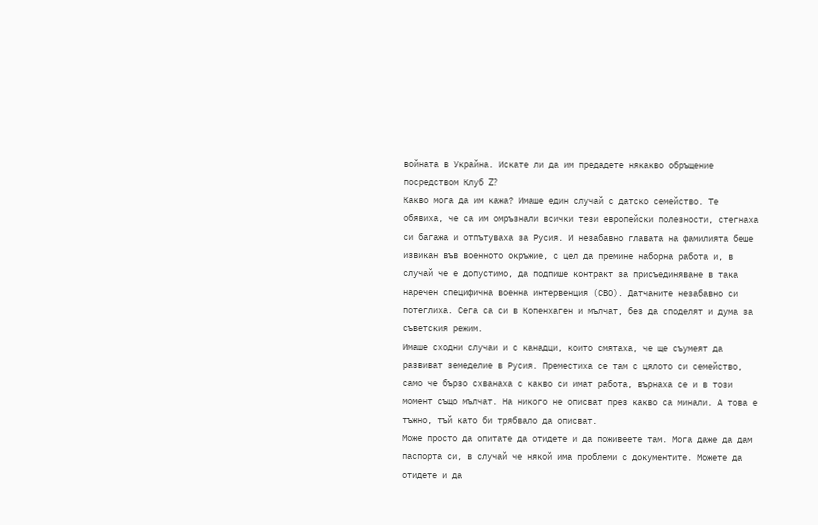войната в Украйна. Искате ли да им предадете някакво обръщение посредством Клуб Z?
Какво мога да им кажа? Имаше един случай с датско семейство. Те обявиха, че са им омръзнали всички тези европейски полезности, стегнаха си багажа и отпътуваха за Русия. И незабавно главата на фамилията беше извикан във военното окръжие, с цел да премине наборна работа и, в случай че е допустимо, да подпише контракт за присъединяване в така наречен специфична военна интервенция (СВО). Датчаните незабавно си потеглиха. Сега са си в Копенхаген и мълчат, без да споделят и дума за съветския режим.
Имаше сходни случаи и с канадци, които смятаха, че ще съумеят да развиват земеделие в Русия. Преместиха се там с цялото си семейство, само че бързо схванаха с какво си имат работа, върнаха се и в този момент също мълчат. На никого не описват през какво са минали. А това е тъжно, тъй като би трябвало да описват.
Може просто да опитате да отидете и да поживеете там. Мога даже да дам паспорта си, в случай че някой има проблеми с документите. Можете да отидете и да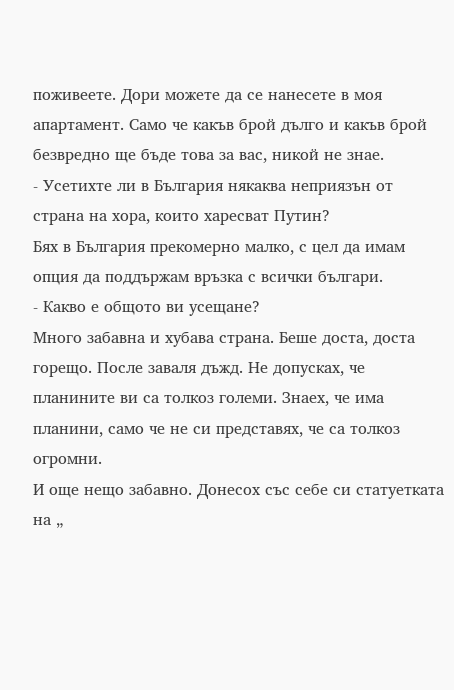поживеете. Дори можете да се нанесете в моя апартамент. Само че какъв брой дълго и какъв брой безвредно ще бъде това за вас, никой не знае.
- Усетихте ли в България някаква неприязън от страна на хора, които харесват Путин?
Бях в България прекомерно малко, с цел да имам опция да поддържам връзка с всички българи.
- Какво е общото ви усещане?
Много забавна и хубава страна. Беше доста, доста горещо. После заваля дъжд. Не допусках, че планините ви са толкоз големи. Знаех, че има планини, само че не си представях, че са толкоз огромни.
И още нещо забавно. Донесох със себе си статуетката на „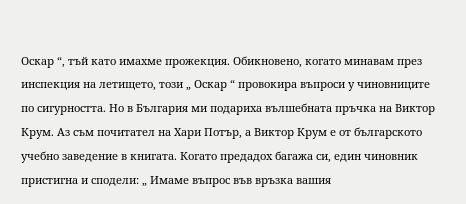Оскар “, тъй като имахме прожекция. Обикновено, когато минавам през инспекция на летището, този „ Оскар “ провокира въпроси у чиновниците по сигурността. Но в България ми подариха вълшебната пръчка на Виктор Крум. Аз съм почитател на Хари Потър, а Виктор Крум е от българското учебно заведение в книгата. Когато предадох багажа си, един чиновник пристигна и сподели: „ Имаме въпрос във връзка вашия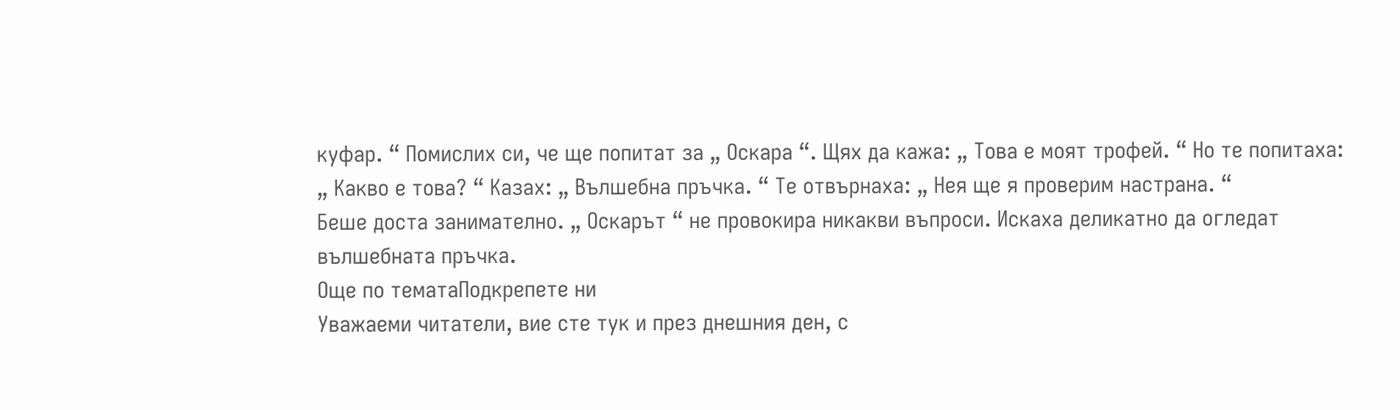куфар. “ Помислих си, че ще попитат за „ Оскара “. Щях да кажа: „ Това е моят трофей. “ Но те попитаха: „ Какво е това? “ Казах: „ Вълшебна пръчка. “ Те отвърнаха: „ Нея ще я проверим настрана. “
Беше доста занимателно. „ Оскарът “ не провокира никакви въпроси. Искаха деликатно да огледат вълшебната пръчка.
Още по тематаПодкрепете ни
Уважаеми читатели, вие сте тук и през днешния ден, с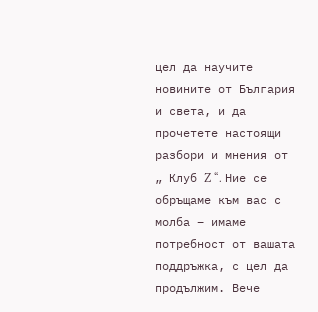цел да научите новините от България и света, и да прочетете настоящи разбори и мнения от „ Клуб Z “. Ние се обръщаме към вас с молба – имаме потребност от вашата поддръжка, с цел да продължим. Вече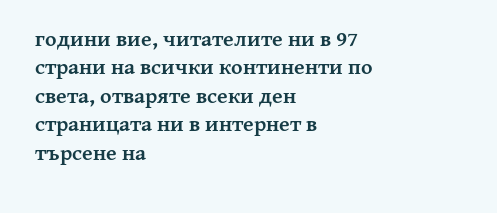години вие, читателите ни в 97 страни на всички континенти по света, отваряте всеки ден страницата ни в интернет в търсене на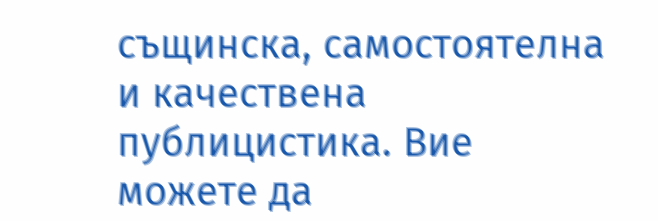същинска, самостоятелна и качествена публицистика. Вие можете да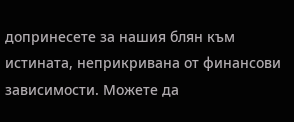допринесете за нашия блян към истината, неприкривана от финансови зависимости. Можете да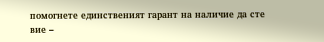помогнете единственият гарант на наличие да сте вие –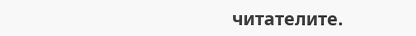читателите.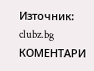Източник: clubz.bg
КОМЕНТАРИ